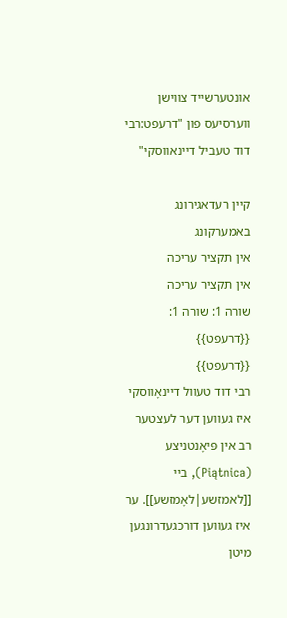אונטערשייד צווישן ווערסיעס פון "דרעפט:רבי דוד טעביל דיינאווסקי"

קיין רעדאגירונג באמערקונג
אין תקציר עריכה
אין תקציר עריכה
שורה 1: שורה 1:
{{דרעפט}}
{{דרעפט}}
רבי דוד טעוול דיינאָווסקי איז געווען דער לעצטער רב אין פּיאָנטניצע (Piątnica), ביי [[לאמזשע|לאָמזשע]]. ער איז געווען דורכגעדרונגען מיטן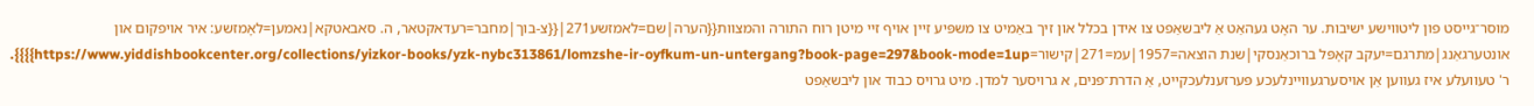מוסר־גייסט פון ליטווישע ישיבות. ער האָט געהאַט אַ ליבשאַפט צו אידן בכלל און זיך באַמיט צו משפּיע זיין אויף זיי מיטן רוח התורה והמצוות{{הערה|שם=לאמזשע271|{{צ-בוך|מחבר=רעדאקטאר, ה. סאבאטקא|נאמען=לאָמזשע: איר אויפקום און אונטערגאַנג|מתרגם=יעקב קאָפּל ברוכאַנסקי|שנת הוצאה=1957|עמ=271|קישור=https://www.yiddishbookcenter.org/collections/yizkor-books/yzk-nybc313861/lomzshe-ir-oyfkum-un-untergang?book-page=297&book-mode=1up}}}}. ר' טעוועלע איז געווען אַן אויסערגעוויינלעכע פּערזענלעכקייט, אַ הדרת־פּנים, א גרויסער למדן. מיט גרויס כבוד און ליבשאַפט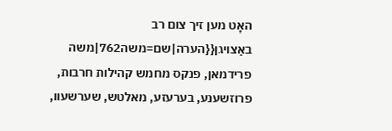האָט מען זיך צום רב באַצויגן{{הערה|שם=משה762|משה פרידמאן, פנקס מחמש קהילות חרבות, פרוזשענע, בערעזע, מאלטש, שערשעוו,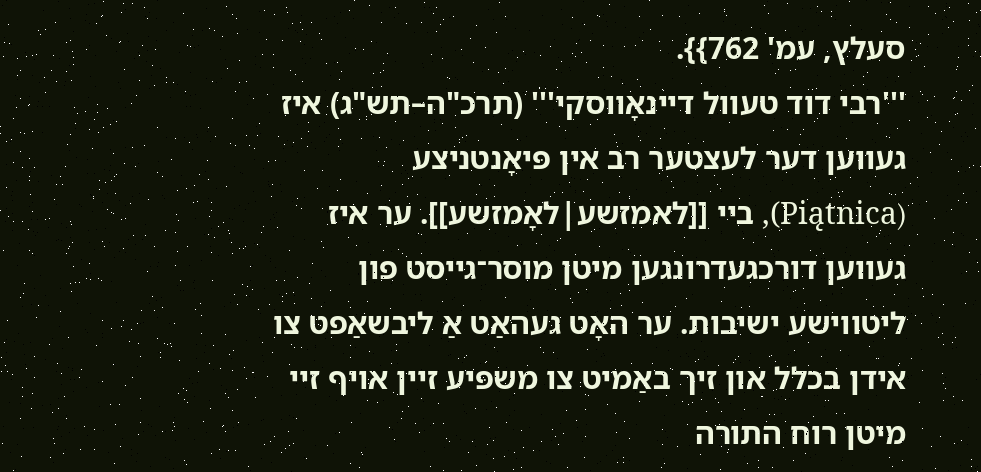סעלץ, עמ' 762}}.
'''רבי דוד טעוול דיינאָווסקי''' (תרכ"ה–תש"ג) איז געווען דער לעצטער רב אין פּיאָנטניצע (Piątnica), ביי [[לאמזשע|לאָמזשע]]. ער איז געווען דורכגעדרונגען מיטן מוסר־גייסט פון ליטווישע ישיבות. ער האָט געהאַט אַ ליבשאַפט צו אידן בכלל און זיך באַמיט צו משפּיע זיין אויף זיי מיטן רוח התורה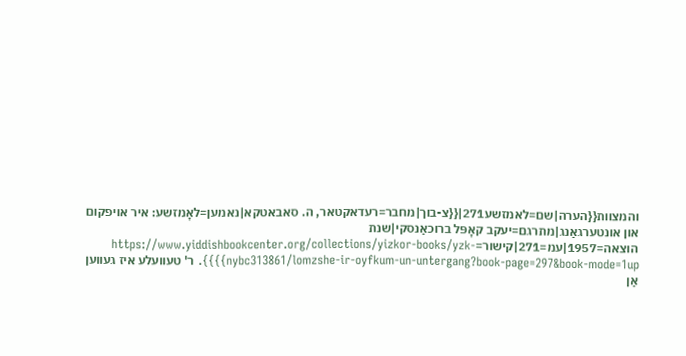והמצוות{{הערה|שם=לאמזשע271|{{צ-בוך|מחבר=רעדאקטאר, ה. סאבאטקא|נאמען=לאָמזשע: איר אויפקום און אונטערגאַנג|מתרגם=יעקב קאָפּל ברוכאַנסקי|שנת הוצאה=1957|עמ=271|קישור=https://www.yiddishbookcenter.org/collections/yizkor-books/yzk-nybc313861/lomzshe-ir-oyfkum-un-untergang?book-page=297&book-mode=1up}}}}. ר' טעוועלע איז געווען אַן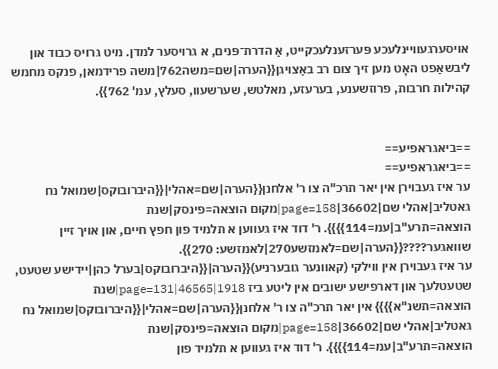אויסערגעוויינלעכע פּערזענלעכקייט, אַ הדרת־פּנים, א גרויסער למדן. מיט גרויס כבוד און ליבשאַפט האָט מען זיך צום רב באַצויגן{{הערה|שם=משה762|משה פרידמאן, פנקס מחמש קהילות חרבות, פרוזשענע, בערעזע, מאלטש, שערשעוו, סעלץ, עמ' 762}}.


==ביאגראפיע==
==ביאגראפיע==
ער איז געבוירן אין יאר תרכ"ה צו ר' אלחנן{{הערה|שם=אהלי|{{היברובוקס|שמואל נח גאטליב|אהלי שם|36602|page=158|מקום הוצאה=פינסק|שנת הוצאה=תרע"ב|עמ=114}}}}. ר' דוד איז געווען א תלמיד פון חפץ חיים, און אויך זיין שוואגער????{{הערה|שם=לאמזשע270|לאמזשע: 270}}.
ער איז געבוירן אין ווילקי (קאוונער גובערניע){{הערה|{{היברובוקס|בערל כהן|יידישע שטעט, שטעטלעך און דארפישע ישובים אין ליטע ביז 1918|46565|page=131|שנת הוצאה=תשנ"א}}}} אין יאר תרכ"ה צו ר' אלחנן{{הערה|שם=אהלי|{{היברובוקס|שמואל נח גאטליב|אהלי שם|36602|page=158|מקום הוצאה=פינסק|שנת הוצאה=תרע"ב|עמ=114}}}}. ר' דוד איז געווען א תלמיד פון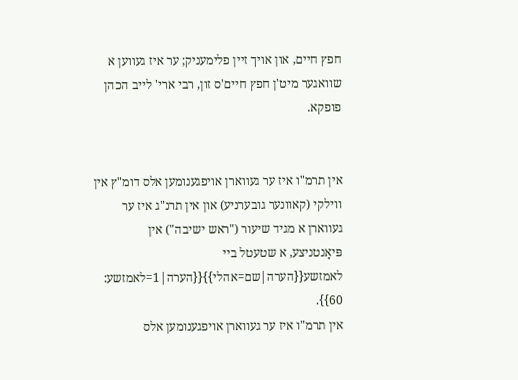חפץ חיים, און אויך זיין פלימעניק; ער איז געווען א שוואגער מיט'ן חפץ חיים'ס זון, רבי ארי' לייב הכהן פופקא.


אין תרמ"ו איז ער געווארן אויפגענומען אלס דומ"ץ אין ווילקי (קאוונער גובערניע) און אין תרנ"ג איז ער געווארן א מגיד שיעור ("ראש ישיבה") אין פּיאָנטניצע, א שטעטל ביי לאמזשע{{הערה|שם=אהלי}}{{הערה|1=לאמזשע: 60}}.
אין תרמ"ו איז ער געווארן אויפגענומען אלס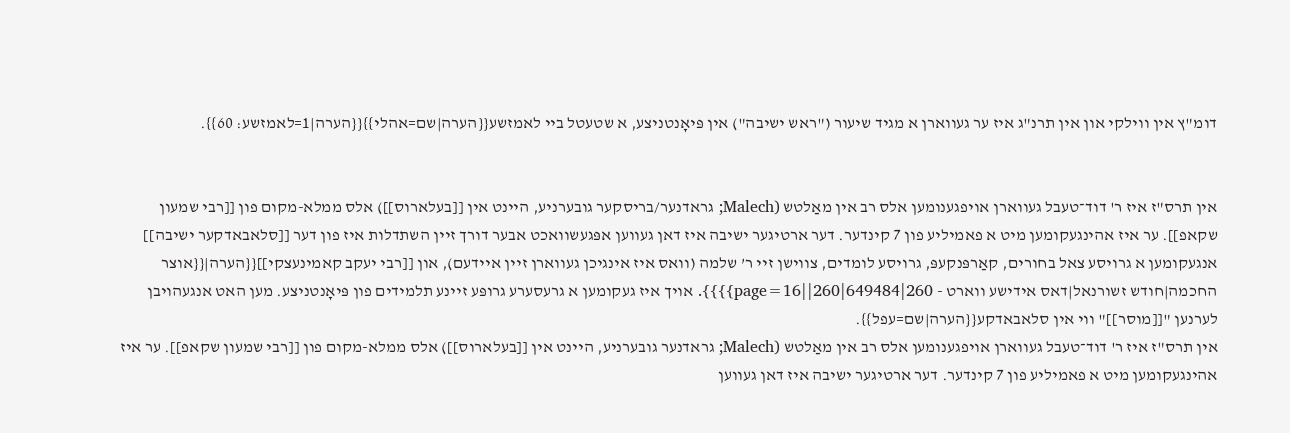דומ"ץ אין ווילקי און אין תרנ"ג איז ער געווארן א מגיד שיעור ("ראש ישיבה") אין פּיאָנטניצע, א שטעטל ביי לאמזשע{{הערה|שם=אהלי}}{{הערה|1=לאמזשע: 60}}.


אין תרס"ז איז ר' דוד־טעבל געווארן אויפגענומען אלס רב אין מאַלטש (Malech; גראדנער/בריסקער גובערניע, היינט אין [[בעלארוס]]) אלס ממלא-מקום פון [[רבי שמעון שקאפ]]. ער איז אהינגעקומען מיט א פאמיליע פון 7 קינדער. דער ארטיגער ישיבה איז דאן געווען אפּגעשוואכט אבער דורך זיין השתדלות איז פון דער [[סלאבאדקער ישיבה]] אנגעקומען א גרויסע צאל בחורים, קאַרפּנקעפּ, גרויסע לומדים, צווישן זיי ר’ שלמה (וואס איז אינגיכן געווארן זיין איידעם), און [[רבי יעקב קאמינעצקי]]{{הערה|{{אוצר החכמה|חודש זשורנאל|דאס אידישע ווארט - 260|649484|260||page=16}}}}. אויך איז געקומען א גרעסערע גרופּע זיינע תלמידים פון פּיאָנטניצע. מען האט אנגעהויבן לערנען "[[מוסר]]" ווי אין סלאבאדקע{{הערה|שם=עפל}}.
אין תרס"ז איז ר' דוד־טעבל געווארן אויפגענומען אלס רב אין מאַלטש (Malech; גראדנער גובערניע, היינט אין [[בעלארוס]]) אלס ממלא-מקום פון [[רבי שמעון שקאפ]]. ער איז אהינגעקומען מיט א פאמיליע פון 7 קינדער. דער ארטיגער ישיבה איז דאן געווען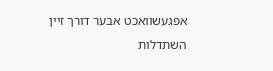אפּגעשוואכט אבער דורך זיין השתדלות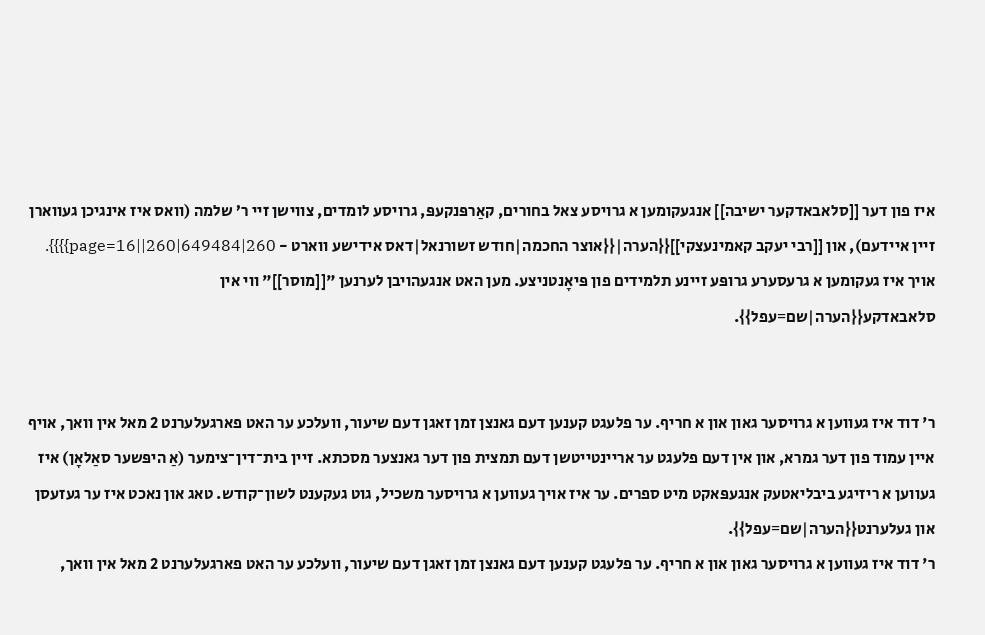איז פון דער [[סלאבאדקער ישיבה]] אנגעקומען א גרויסע צאל בחורים, קאַרפּנקעפּ, גרויסע לומדים, צווישן זיי ר’ שלמה (וואס איז אינגיכן געווארן זיין איידעם), און [[רבי יעקב קאמינעצקי]]{{הערה|{{אוצר החכמה|חודש זשורנאל|דאס אידישע ווארט - 260|649484|260||page=16}}}}. אויך איז געקומען א גרעסערע גרופּע זיינע תלמידים פון פּיאָנטניצע. מען האט אנגעהויבן לערנען "[[מוסר]]" ווי אין סלאבאדקע{{הערה|שם=עפל}}.


ר' דוד איז געווען א גרויסער גאון און א חריף. ער פלעגט קענען דעם גאנצן זמן זאגן דעם שיעור, וועלכע ער האט פארגעלערנט 2 מאל אין וואך, אויף איין עמוד פון דער גמרא, און אין דעם פלעגט ער אריינטייטשן דעם תמצית פון דער גאנצער מסכתא. זיין בית־דין־צימער (אַ היפּשער סאַלאָן) איז געווען א ריזיגע ביבליאטעק אנגעפּאקט מיט ספרים. ער איז אויך געווען א גרויסער משכיל, גוט געקענט לשון־קודש. טאג און נאכט איז ער געזעסן און געלערנט{{הערה|שם=עפל}}.
ר' דוד איז געווען א גרויסער גאון און א חריף. ער פלעגט קענען דעם גאנצן זמן זאגן דעם שיעור, וועלכע ער האט פארגעלערנט 2 מאל אין וואך,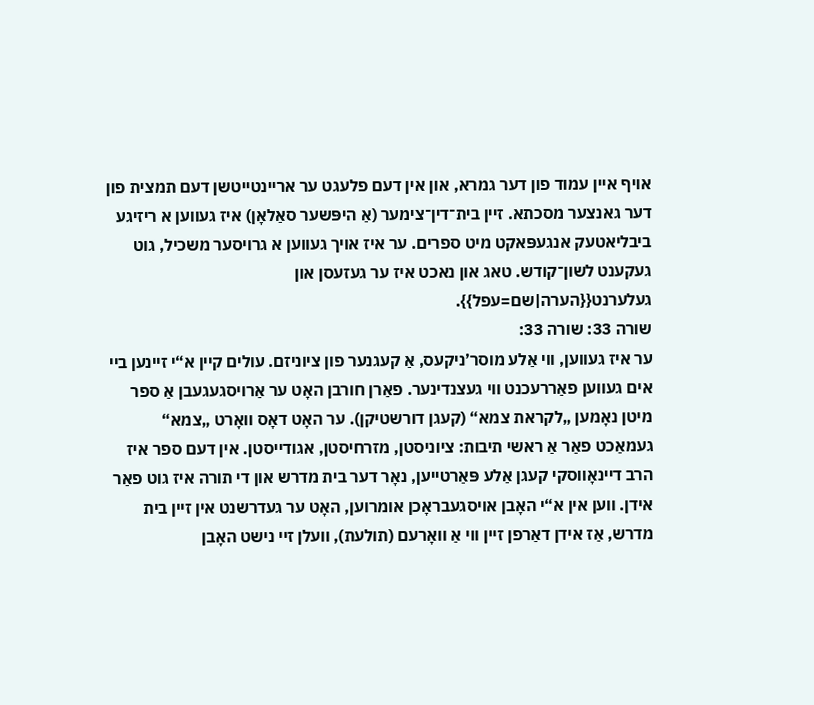אויף איין עמוד פון דער גמרא, און אין דעם פלעגט ער אריינטייטשן דעם תמצית פון דער גאנצער מסכתא. זיין בית־דין־צימער (אַ היפּשער סאַלאָן) איז געווען א ריזיגע ביבליאטעק אנגעפּאקט מיט ספרים. ער איז אויך געווען א גרויסער משכיל, גוט געקענט לשון־קודש. טאג און נאכט איז ער געזעסן און געלערנט{{הערה|שם=עפל}}.
שורה 33: שורה 33:
ער איז געווען, ווי אַלע מוסר’ניקעס, אַ קעגנער פון ציוניזם. עולים קיין א“י זיינען ביי אים געווען פאַררעכנט ווי געצנדינער. פאַרן חורבן האָט ער אַרויסגעגעבן אַ ספר מיטן נאָמען „לקראת צמא“ (קעגן דורשטיקן). ער האָט דאָס וואָרט „צמא“ געמאַכט פאַר אַ ראשי תיבות: ציוניסטן, מזרחיסטן, אגודייסטן. אין דעם ספר איז הרב דיינאָווסקי קעגן אַלע פּאַרטייען, נאָר דער בית מדרש און די תורה איז גוט פאַר אידן. ווען אין א“י האָבן אויסגעבראָכן אומרוען, האָט ער געדרשנט אין זיין בית מדרש, אַז אידן דאַרפן זיין ווי אַ וואָרעם (תולעת), וועלן זיי נישט האָבן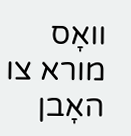וואָס מורא צו האָבן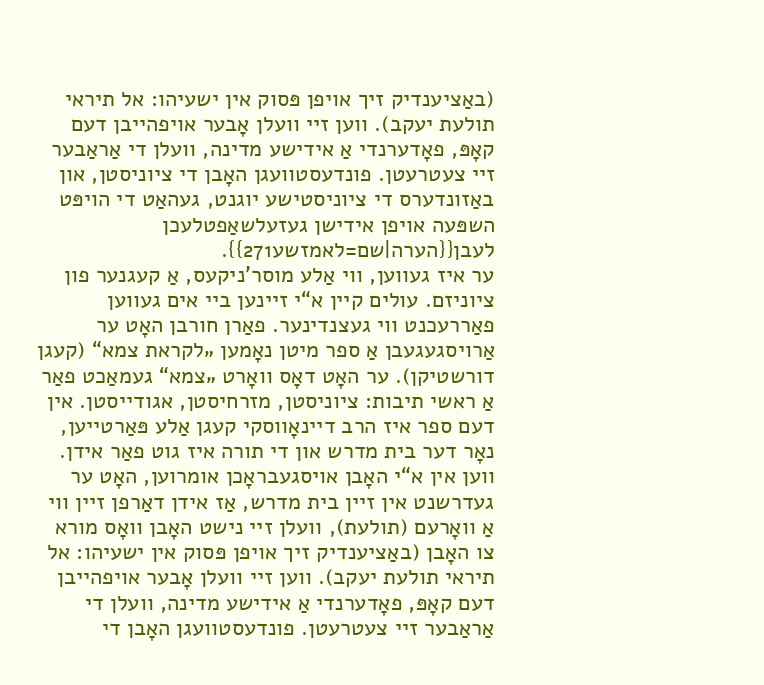(באַציענדיק זיך אויפן פּסוק אין ישעיהו: אל תיראי תולעת יעקב). ווען זיי וועלן אָבער אויפהייבן דעם קאָפּ, פאָדערנדי אַ אידישע מדינה, וועלן די אַראַבער זיי צעטרעטן. פונדעסטוועגן האָבן די ציוניסטן, און באַזונדערס די ציוניסטישע יוגנט, געהאַט די הויפּט השפּעה אויפן אידישן געזעלשאַפטלעכן לעבן{{הערה|שם=לאמזשע271}}.
ער איז געווען, ווי אַלע מוסר’ניקעס, אַ קעגנער פון ציוניזם. עולים קיין א“י זיינען ביי אים געווען פאַררעכנט ווי געצנדינער. פאַרן חורבן האָט ער אַרויסגעגעבן אַ ספר מיטן נאָמען „לקראת צמא“ (קעגן דורשטיקן). ער האָט דאָס וואָרט „צמא“ געמאַכט פאַר אַ ראשי תיבות: ציוניסטן, מזרחיסטן, אגודייסטן. אין דעם ספר איז הרב דיינאָווסקי קעגן אַלע פּאַרטייען, נאָר דער בית מדרש און די תורה איז גוט פאַר אידן. ווען אין א“י האָבן אויסגעבראָכן אומרוען, האָט ער געדרשנט אין זיין בית מדרש, אַז אידן דאַרפן זיין ווי אַ וואָרעם (תולעת), וועלן זיי נישט האָבן וואָס מורא צו האָבן (באַציענדיק זיך אויפן פּסוק אין ישעיהו: אל תיראי תולעת יעקב). ווען זיי וועלן אָבער אויפהייבן דעם קאָפּ, פאָדערנדי אַ אידישע מדינה, וועלן די אַראַבער זיי צעטרעטן. פונדעסטוועגן האָבן די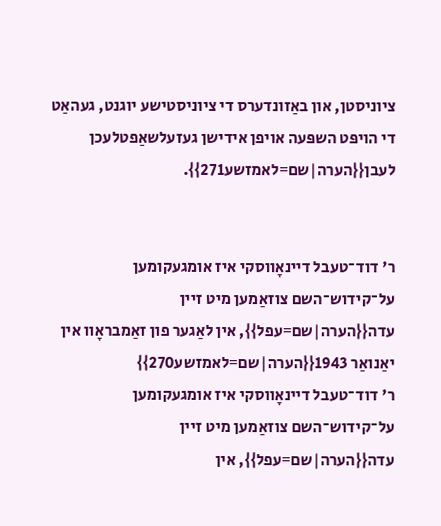ציוניסטן, און באַזונדערס די ציוניסטישע יוגנט, געהאַט די הויפּט השפּעה אויפן אידישן געזעלשאַפטלעכן לעבן{{הערה|שם=לאמזשע271}}.


ר' דוד־טעבל דיינאָווסקי איז אומגעקומען על־קידוש־השם צוזאַמען מיט זיין עדה{{הערה|שם=עפל}}, אין לאַגער פון זאַמבראָוו אין יאַנואַר 1943{{הערה|שם=לאמזשע270}}
ר' דוד־טעבל דיינאָווסקי איז אומגעקומען על־קידוש־השם צוזאַמען מיט זיין עדה{{הערה|שם=עפל}}, אין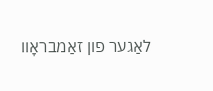לאַגער פון זאַמבראָוו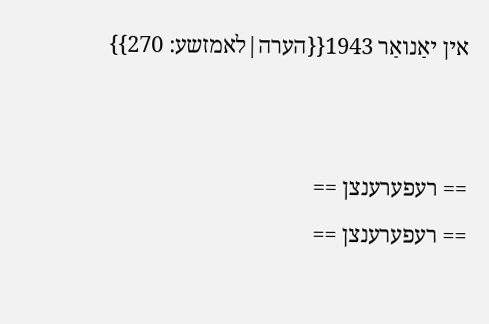אין יאַנואַר 1943{{הערה|לאמזשע: 270}}


== רעפערענצן ==
== רעפערענצן ==